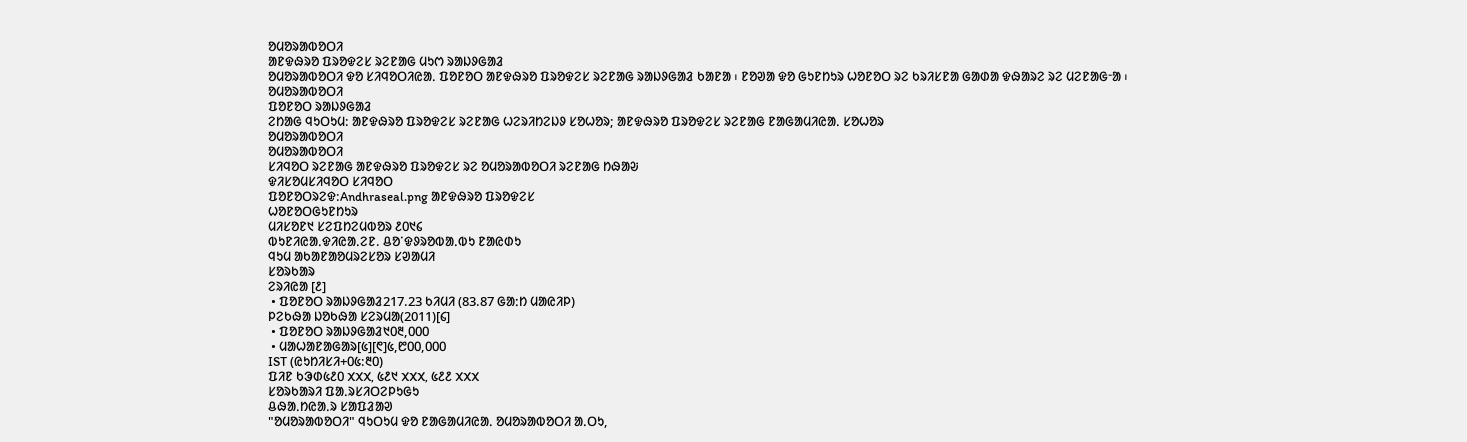ᱚᱢᱚᱨᱟᱵᱚᱛᱤ
ᱟᱱᱫᱷᱨᱚ ᱯᱨᱚᱫᱮᱥ ᱨᱮᱱᱟᱜ ᱢᱩᱬ ᱨᱟᱡᱽᱜᱟᱲ
ᱚᱢᱚᱨᱟᱵᱚᱛᱤ ᱫᱚ ᱥᱤᱧᱚᱛᱤᱭᱟᱹ ᱯᱚᱱᱚᱛ ᱟᱱᱫᱷᱨᱚ ᱯᱨᱚᱫᱮᱥ ᱨᱮᱱᱟᱜ ᱨᱟᱡᱽᱜᱟᱲ ᱠᱟᱱᱟ ᱾ ᱱᱚᱣᱟ ᱫᱚ ᱜᱩᱱᱴᱩᱨ ᱦᱚᱱᱚᱛ ᱨᱮ ᱠᱨᱤᱥᱱᱟ ᱜᱟᱰᱟ ᱫᱷᱟᱨᱮ ᱨᱮ ᱢᱮᱱᱟᱜᱼᱟ ᱾
ᱚᱢᱚᱨᱟᱵᱚᱛᱤ
ᱯᱚᱱᱚᱛ ᱨᱟᱡᱽᱜᱟᱲ
ᱮᱴᱟᱜ ᱧᱩᱛᱩᱢ: ᱟᱱᱫᱷᱨᱚ ᱯᱨᱚᱫᱮᱥ ᱨᱮᱱᱟᱜ ᱦᱮᱨᱤᱴᱮᱡᱽ ᱥᱚᱦᱚᱨ; ᱟᱱᱫᱷᱨᱚ ᱯᱨᱚᱫᱮᱥ ᱨᱮᱱᱟᱜ ᱱᱟᱜᱟᱢᱤᱭᱟᱹ ᱥᱚᱦᱚᱨ
ᱚᱢᱚᱨᱟᱵᱚᱛᱤ
ᱚᱢᱚᱨᱟᱵᱚᱛᱤ
ᱥᱤᱧᱚᱛ ᱨᱮᱱᱟᱜ ᱟᱱᱫᱷᱨᱚ ᱯᱨᱚᱫᱮᱥ ᱨᱮ ᱚᱢᱚᱨᱟᱵᱚᱛᱤ ᱨᱮᱱᱟᱜ ᱴᱷᱟᱶ
ᱫᱤᱥᱚᱢᱥᱤᱧᱚᱛ ᱥᱤᱧᱚᱛ
ᱯᱚᱱᱚᱛᱨᱮᱫ:Andhraseal.png ᱟᱱᱫᱷᱨᱚ ᱯᱨᱚᱫᱮᱥ
ᱦᱚᱱᱚᱛᱜᱩᱱᱴᱩᱨ
ᱢᱤᱥᱚᱱ᱑ ᱥᱮᱯᱴᱮᱢᱵᱚᱨ ᱒᱐᱑᱔
ᱵᱩᱱᱤᱭᱟᱹᱫᱤᱭᱟᱹᱮᱱ. ᱪᱚᱸᱫᱽᱨᱚᱵᱟᱹᱵᱩ ᱱᱟᱭᱰᱩ
ᱧᱩᱢ ᱟᱠᱟᱱᱟᱚᱢᱨᱮᱥᱚᱨ ᱥᱣᱟᱢᱤ
ᱥᱚᱨᱠᱟᱨ
ᱮᱨᱤᱭᱟ [᱒]
 • ᱯᱚᱱᱚᱛ ᱨᱟᱡᱽᱜᱟᱲ217.23 ᱠᱤᱢᱤ (83.87 ᱜᱟᱺᱴ ᱢᱟᱭᱤᱞ)
ᱞᱮᱠᱷᱟ ᱡᱚᱠᱷᱟ ᱥᱮᱨᱢᱟ(2011)[᱔]
 • ᱯᱚᱱᱚᱛ ᱨᱟᱡᱽᱜᱟᱲ᱑᱐᱓,᱐᱐᱐
 • ᱢᱟᱦᱟᱱᱟᱜᱟᱨ[᱕][᱖]᱕,᱘᱐᱐,᱐᱐᱐
IST (ᱭᱩᱴᱤᱥᱤ+᱐᱕:᱓᱐)
ᱯᱤᱱ ᱠᱳᱰ᱕᱒᱐ XXX, ᱕᱒᱑ XXX, ᱕᱒᱒ XXX
ᱥᱚᱨᱠᱟᱨᱤ ᱯᱟᱹᱨᱥᱤᱛᱮᱞᱩᱜᱩ
ᱪᱷᱟᱹᱴᱭᱟᱹᱨ ᱥᱟᱯᱲᱟᱣ
"ᱚᱢᱚᱨᱟᱵᱚᱛᱤ" ᱧᱩᱛᱩᱢ ᱫᱚ ᱱᱟᱜᱟᱢᱤᱭᱟᱹ ᱚᱢᱚᱨᱟᱵᱚᱛᱤ ᱟᱹᱛᱩ,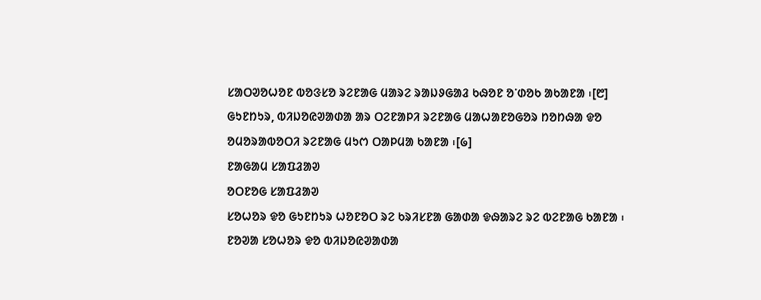ᱥᱟᱛᱣᱚᱦᱚᱱ ᱵᱚᱝᱥᱚ ᱨᱮᱱᱟᱜ ᱢᱟᱨᱮ ᱨᱟᱡᱽᱜᱟᱲ ᱠᱷᱚᱱ ᱚᱸᱰᱚᱠ ᱟᱠᱟᱱᱟ ᱾[᱘] ᱜᱩᱱᱴᱩᱨ, ᱵᱤᱡᱚᱭᱣᱟᱰᱟ ᱟᱨ ᱛᱮᱱᱟᱞᱤ ᱨᱮᱱᱟᱜ ᱢᱟᱦᱟᱱᱚᱜᱚᱨ ᱴᱚᱴᱷᱟ ᱫᱚ ᱚᱢᱚᱨᱟᱵᱚᱛᱤ ᱨᱮᱱᱟᱜ ᱢᱩᱬ ᱛᱟᱞᱢᱟ ᱠᱟᱱᱟ ᱾[᱙]
ᱱᱟᱜᱟᱢ ᱥᱟᱯᱲᱟᱣ
ᱚᱛᱱᱚᱜ ᱥᱟᱯᱲᱟᱣ
ᱥᱚᱦᱚᱨ ᱫᱚ ᱜᱩᱱᱴᱩᱨ ᱦᱚᱱᱚᱛ ᱨᱮ ᱠᱨᱤᱥᱱᱟ ᱜᱟᱰᱟ ᱫᱷᱟᱨᱮ ᱨᱮ ᱵᱮᱱᱟᱜ ᱠᱟᱱᱟ ᱾ ᱱᱚᱣᱟ ᱥᱚᱦᱚᱨ ᱫᱚ ᱵᱤᱡᱚᱭᱣᱟᱰᱟ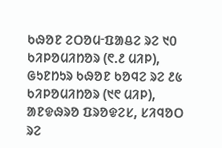ᱠᱷᱚᱱ ᱮᱛᱚᱢᱼᱯᱟᱪᱮ ᱨᱮ ᱑᱐ ᱠᱤᱞᱚᱢᱤᱴᱚᱨ (᱖.᱒ ᱢᱤᱞ), ᱜᱩᱱᱴᱩᱨ ᱠᱷᱚᱱ ᱠᱚᱧᱮ ᱨᱮ ᱒᱕ ᱠᱤᱞᱚᱢᱤᱴᱚᱨ (᱑᱖ ᱢᱤᱞ), ᱟᱱᱫᱷᱨᱚ ᱯᱨᱚᱫᱮᱥ, ᱥᱤᱧᱚᱛ ᱨᱮ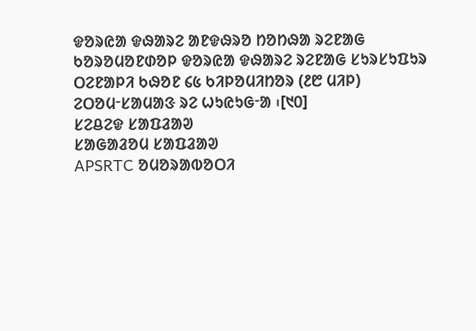ᱫᱚᱨᱭᱟ ᱫᱷᱟᱨᱮ ᱟᱱᱫᱷᱨᱚ ᱴᱚᱴᱷᱟ ᱨᱮᱱᱟᱜ ᱠᱚᱨᱚᱢᱚᱱᱰᱚᱞ ᱫᱚᱨᱭᱟ ᱫᱷᱟᱨᱮ ᱨᱮᱱᱟᱜ ᱥᱩᱨᱥᱩᱯᱩᱨ ᱛᱮᱱᱟᱞᱤ ᱠᱷᱚᱱ ᱔᱕ ᱠᱤᱞᱚᱢᱤᱴᱚᱨ (᱒᱘ ᱢᱤᱞ) ᱮᱛᱚᱢᱼᱥᱟᱢᱟᱝ ᱨᱮ ᱦᱩᱭᱩᱜᱼᱟ ᱾[᱑᱐]
ᱥᱮᱪᱮᱫ ᱥᱟᱯᱲᱟᱣ
ᱥᱟᱜᱟᱲᱚᱢ ᱥᱟᱯᱲᱟᱣ
APSRTC ᱚᱢᱚᱨᱟᱵᱚᱛᱤ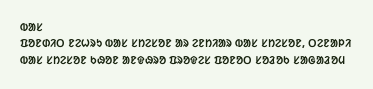ᱵᱟᱥ
ᱯᱚᱱᱰᱤᱛ ᱱᱮᱦᱨᱩ ᱵᱟᱥ ᱥᱴᱮᱥᱚᱱ ᱟᱨ ᱮᱱᱴᱤᱟᱨ ᱵᱟᱥ ᱥᱴᱮᱥᱚᱱ, ᱛᱮᱱᱟᱞᱤ ᱵᱟᱥ ᱥᱴᱮᱥᱚᱱ ᱠᱷᱚᱱ ᱟᱱᱫᱷᱨᱚ ᱯᱨᱚᱫᱮᱥ ᱯᱚᱱᱚᱛ ᱥᱚᱲᱚᱠ ᱥᱟᱜᱟᱲᱚᱢ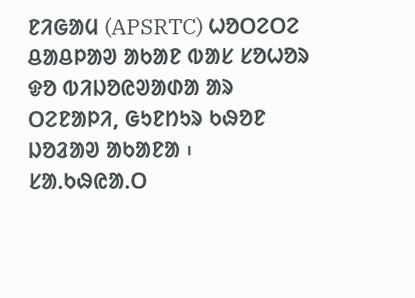ᱱᱤᱜᱟᱢ (APSRTC) ᱦᱚᱛᱮᱛᱮ ᱪᱟᱪᱞᱟᱣ ᱟᱠᱟᱱ ᱵᱟᱥ ᱥᱚᱦᱚᱨ ᱫᱚ ᱵᱤᱡᱚᱭᱣᱟᱰᱟ ᱟᱨ ᱛᱮᱱᱟᱞᱤ, ᱜᱩᱱᱴᱩᱨ ᱠᱷᱚᱱ ᱡᱚᱲᱟᱣ ᱟᱠᱟᱱᱟ ᱾
ᱥᱟᱹᱠᱷᱭᱟᱹᱛ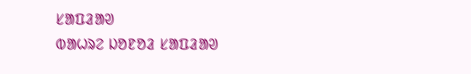ᱥᱟᱯᱲᱟᱣ
ᱵᱟᱦᱨᱮ ᱡᱚᱱᱚᱲ ᱥᱟᱯᱲᱟᱣ